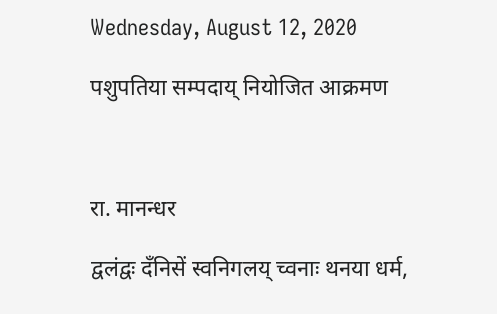Wednesday, August 12, 2020

पशुपतिया सम्पदाय् नियोजित आक्रमण



रा. मानन्धर

द्वलंद्वः दँनिसें स्वनिगलय् च्वनाः थनया धर्म,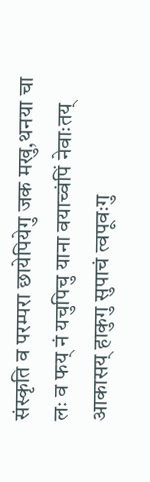संस्कृति व परम्परा छायेपियेगु जक मखु,थनया चा लः व फय् नं यचुपिचु याना वयाच्वंपिं नेवाःतय् आकासय् हाकुगु सुपाचं त्वपूवःगु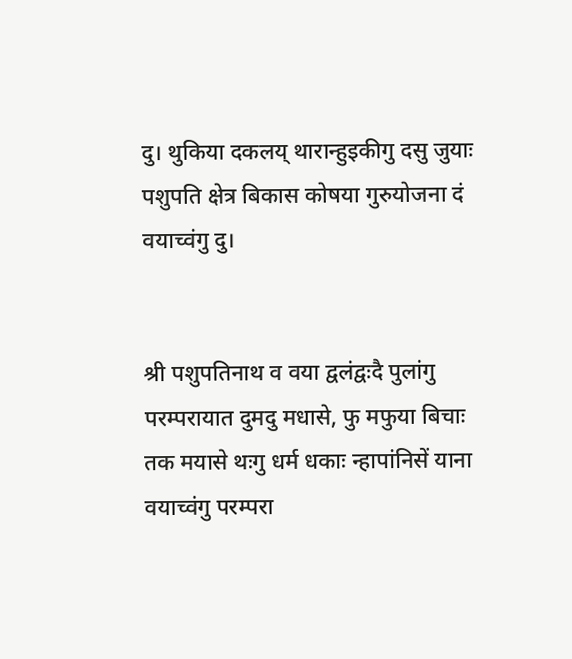दु। थुकिया दकलय् थारान्हुइकीगु दसु जुयाः पशुपति क्षेत्र बिकास कोषया गुरुयोजना दं वयाच्वंगु दु।


श्री पशुपतिनाथ व वया द्वलंद्वःदै पुलांगु परम्परायात दुमदु मधासे, फु मफुया बिचाः तक मयासे थःगु धर्म धकाः न्हापांनिसें याना वयाच्वंगु परम्परा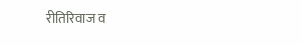रीतिरिवाज व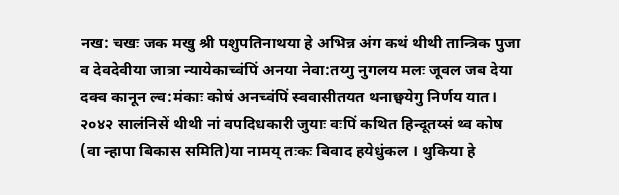नख: चखः जक मखु श्री पशुपतिनाथया हे अभिन्न अंग कथं थीथी तान्त्रिक पुजा व देवदेवीया जात्रा न्यायेकाच्वंपिं अनया नेवा:तय्गु नुगलय मलः जूवल जब देया दक्व कानून ल्व:मंकाः कोषं अनच्वंपिं स्ववासीतयत थनाछ्वयेगु निर्णय यात। २०४२ सालंनिसें थीथी नां वपदिधकारी जुयाः वःपिं कथित हिन्दूतय्सं थ्व कोष (वा न्हापा बिकास समिति)या नामय् तःकः बिवाद हयेधुंकल । थुकिया हे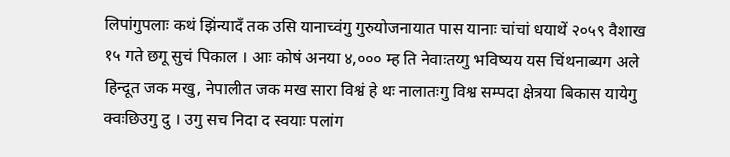लिपांगुपलाः कथं झिंन्यादँ तक उसि यानाच्वंगु गुरुयोजनायात पास यानाः चांचां धयाथें २०५९ वैशाख १५ गते छगू सुचं पिकाल । आः कोषं अनया ४,००० म्ह ति नेवाःतय्गु भविष्यय यस चिंथनाब्यग अले हिन्दूत जक मखु, नेपालीत जक मख सारा विश्वं हे थः नालातःगु विश्व सम्पदा क्षेत्रया बिकास यायेगु क्वःछिउगु दु । उगु सच निदा द स्वयाः पलांग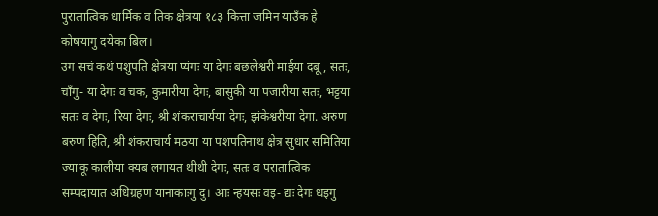पुरातात्विक धार्मिक व तिक क्षेत्रया १८३ कित्ता जमिन याउँक हे कोषयागु दयेका बिल।
उग सचं कथं पशुपति क्षेत्रया प्यंगः या देगः बछलेश्वरी माईया दबू, सतः, चाँगु- या देगः व चक, कुमारीया देगः, बासुकी या पजारीया सतः, भट्टया सतः व देगः, रिया देगः, श्री शंकराचार्यया देगः, झंकेश्वरीया देगा. अरुण बरुण हिति, श्री शंकराचार्य मठया या पशपतिनाथ क्षेत्र सुधार समितिया ज्याकू कालीया क्यब लगायत थीथी देगः, सतः व परातात्विक सम्पदायात अधिग्रहण यानाकाःगु दु। आः न्हयसः वइ- द्यः देगः धइगु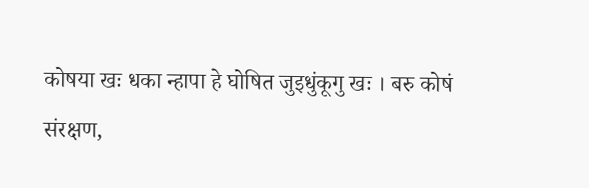कोषया खः धका न्हापा हे घोषित जुइधुंकूगु खः । बरु कोषं
संरक्षण,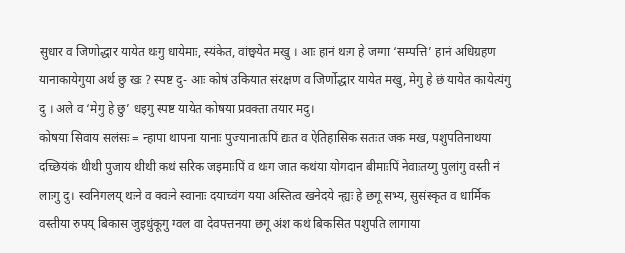सुधार व जिणोद्धार यायेत थःगु धायेमाः, स्यंकेत, वांछ्वयेत मखु । आः हानं थःग हे जग्गा ‘सम्पत्ति’ हानं अधिग्रहण यानाकायेगुया अर्थ छु खः ? स्पष्ट दु- आः कोषं उकियात संरक्षण व जिर्णोद्धार यायेत मखु, मेगु हे छं यायेत कायेत्यंगु दु । अले व ‘मेगु हे छु’ धइगु स्पष्ट यायेत कोषया प्रवक्ता तयार मदु।
कोषया सिवाय सलंसः = न्हापा थापना यानाः पुज्यानातःपिं द्यःत व ऐतिहासिक सतःत जक मख, पशुपतिनाथया दच्छियंकं थीथी पुजाय थीथी कथं सरिक जइमाःपिं व थःग जात कथंया योगदान बीमाःपिं नेवाःतय्गु पुलांगु वस्ती नं लाःगु दु। स्वनिगलय् थःने व क्वःने स्वानाः दयाच्वंग यया अस्तित्व खनेदये न्ह्यः हे छगू सभ्य, सुसंस्कृत व धार्मिक वस्तीया रुपय् बिकास जुइधुंकूगु ग्वल वा देवपत्तनया छगू अंश कथं बिकसित पशुपति लागाया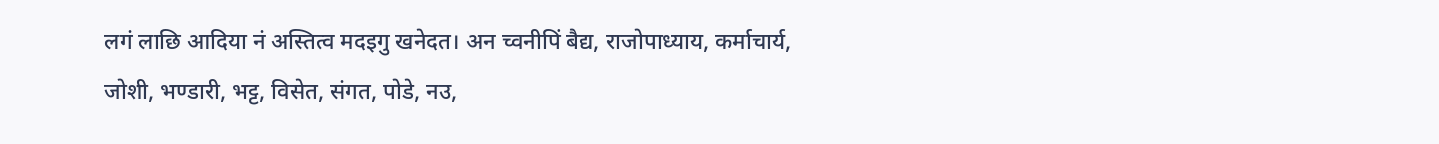लगं लाछि आदिया नं अस्तित्व मदइगु खनेदत। अन च्वनीपिं बैद्य, राजोपाध्याय, कर्माचार्य, जोशी, भण्डारी, भट्ट, विसेत, संगत, पोडे, नउ,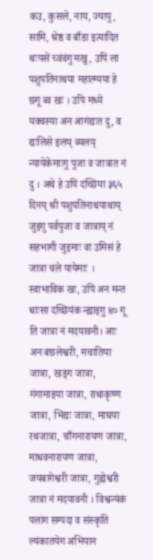कउ, कुसले, नाय, ज्यापु, सामि, श्रेष्ठ व बाँडा इत्यादित थःयसें च्वंवंगु मखु, उपिं ला पशुपतिनाथया महात्म्यया हे छगू ब्व खः । उपि मध्ये यक्वस्या अन आगंद्यःत दु, व द्यःलिसे इलय् ब्यलय् न्यायेकेमाःगु पुजा व जात्रात नं दु । अथे हे उपिं दच्छिया ३६५ दिनय् श्री पशुपतिनाथयाथाय् जुइगु पर्वपुजा व जात्राय् नं सहभागी जुइमाः वा उमिसं हे जात्रा चले यायेमाः । स्वाभाविक खः, उपिं अन मन्त धाःसा दच्छियंक न्ह्याइगु ४० गू ति जात्रा नं मदयावनी। आः अन बछलेश्वरी, मचातिया जात्रा, खड्ग जात्रा, गंगामाइया जात्रा, राधाकृष्ण जात्रा, भिंद्यः जात्रा, माघया रथजात्रा, चाँगनारायण जात्रा, माधवनारायण जात्रा, जयबागेश्वरी जात्रा, गुह्येश्वरी जात्रा नं मदयावनी । विश्वन्यंकं पलांग सम्पदा व संस्कृति ल्यंकातयेग अभियान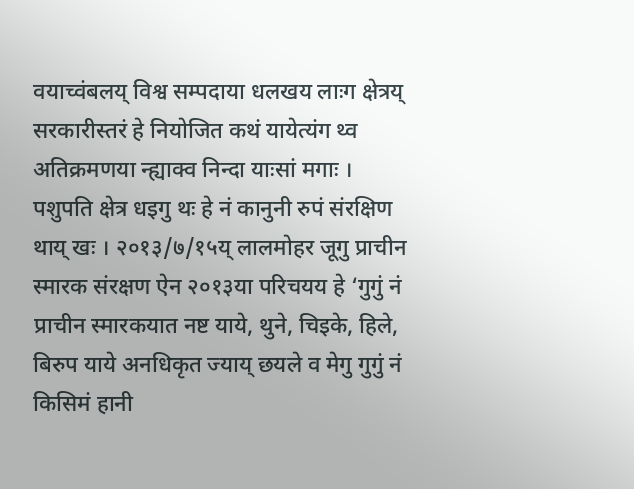वयाच्वंबलय् विश्व सम्पदाया धलखय लाःग क्षेत्रय् सरकारीस्तरं हे नियोजित कथं यायेत्यंग थ्व अतिक्रमणया न्ह्याक्व निन्दा याःसां मगाः । पशुपति क्षेत्र धइगु थः हे नं कानुनी रुपं संरक्षिण थाय् खः । २०१३/७/१५य् लालमोहर जूगु प्राचीन स्मारक संरक्षण ऐन २०१३या परिचयय हे ‘गुगुं नं प्राचीन स्मारकयात नष्ट याये, थुने, चिइके, हिले, बिरुप याये अनधिकृत ज्याय् छयले व मेगु गुगुं नं किसिमं हानी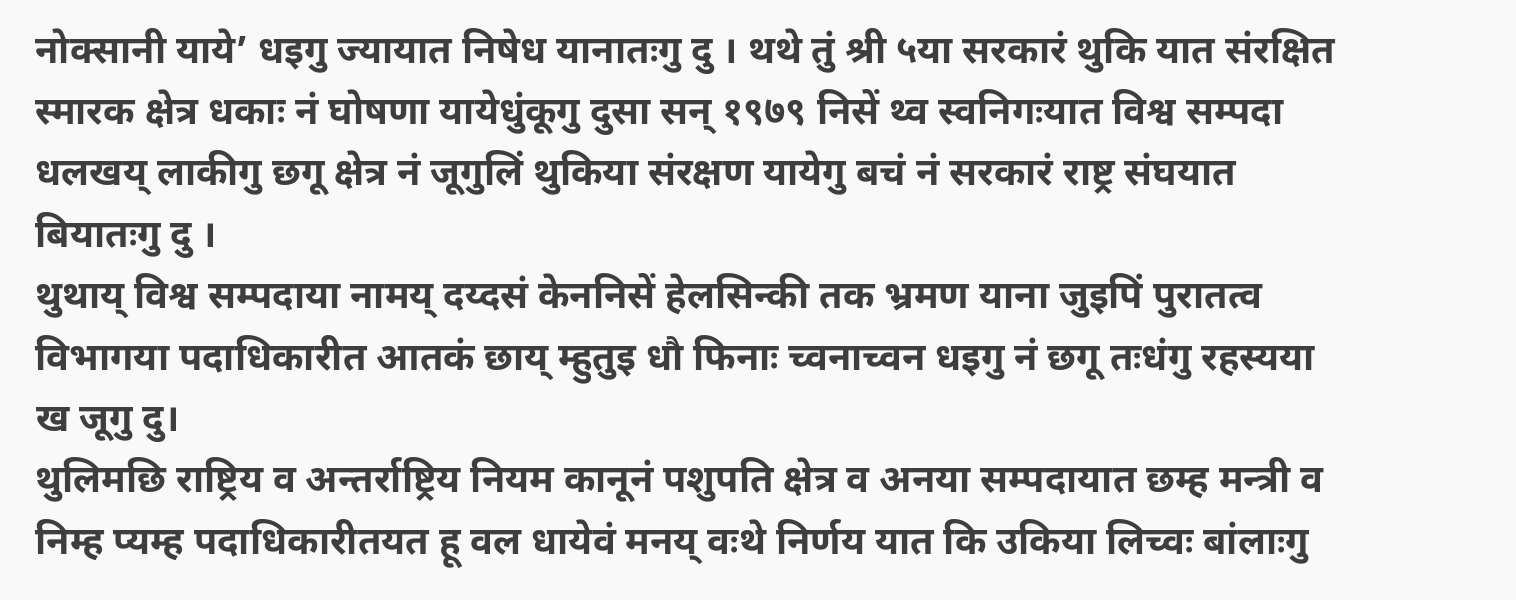नोक्सानी याये’ धइगु ज्यायात निषेध यानातःगु दु । थथे तुं श्री ५या सरकारं थुकि यात संरक्षित स्मारक क्षेत्र धकाः नं घोषणा यायेधुंकूगु दुसा सन् १९७९ निसें थ्व स्वनिगःयात विश्व सम्पदा धलखय् लाकीगु छगू क्षेत्र नं जूगुलिं थुकिया संरक्षण यायेगु बचं नं सरकारं राष्ट्र संघयात बियातःगु दु ।
थुथाय् विश्व सम्पदाया नामय् दय्दसं केननिसें हेलसिन्की तक भ्रमण याना जुइपिं पुरातत्व विभागया पदाधिकारीत आतकं छाय् म्हुतुइ धौ फिनाः च्वनाच्वन धइगु नं छगू तःधंगु रहस्यया ख जूगु दु।
थुलिमछि राष्ट्रिय व अन्तर्राष्ट्रिय नियम कानूनं पशुपति क्षेत्र व अनया सम्पदायात छम्ह मन्त्री व निम्ह प्यम्ह पदाधिकारीतयत हू वल धायेवं मनय् वःथे निर्णय यात कि उकिया लिच्वः बांलाःगु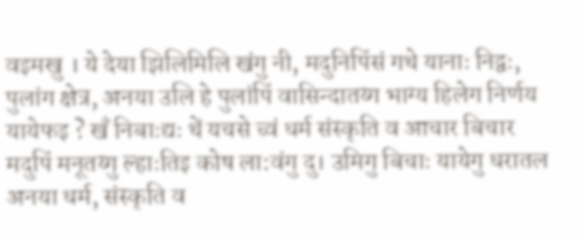वइमखु । ये देया झिलिमिलि खंगु नी, मदुनिपिंसं गथे यानाः निद्वः, पुलांग क्षेत्र, अनया उलि हे पुलांपिं वासिन्दातय्ग भाग्य हिलेग निर्णय यायेफइ ? खँ निबाःद्यः थें यचसे च्वं धर्म संस्कृति व आचार बिचार मदुपिं मनूतय्गु ल्हाःतिइ कोष ला:वंगु दु। उमिगु बिचाः यायेगु धरातल अनया धर्म, संस्कृति व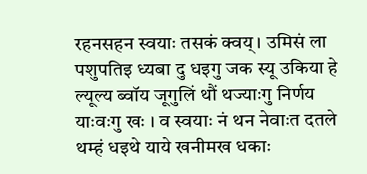रहनसहन स्वयाः तसकं क्वय्। उमिसं ला पशुपतिइ ध्यबा दु धइगु जक स्यू उकिया हे ल्यूल्य ब्वॉय जूगुलिं थौं थज्याःगु निर्णय याःवःगु खः । व स्वयाः नं थन नेवाःत दतले थम्हं धइथे याये खनीमख धकाः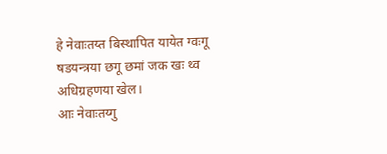हे नेवाःतय्त बिस्थापित यायेत ग्वःगू षडयन्त्रया छगू छमां जक खः थ्व अधिग्रहणया खेल।
आः नेवाःतय्गु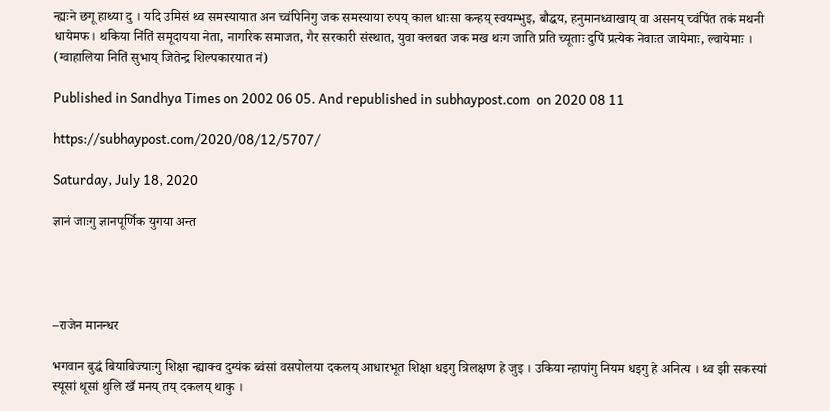न्ह्यःने छगू हाथ्या दु । यदि उमिसं थ्व समस्यायात अन च्वंपिनिगु जक समस्याया रुपय् काल धाःसा कन्हय् स्वयम्भुइ, बौद्धय, हनुमानध्वाखाय् वा असनय् च्वंपिंत तकं मथनी धायेमफ। थकिया निंतिं समूदायया नेता, नागरिक समाजत, गैर सरकारी संस्थात, युवा क्लबत जक मख थःग जाति प्रति च्यूताः दुपिं प्रत्येक नेवाःत जायेमाः, ल्वायेमाः ।
(ग्वाहालिया नितिं सुभाय् जितेन्द्र शिल्पकारयात नं)

Published in Sandhya Times on 2002 06 05. And republished in subhaypost.com  on 2020 08 11

https://subhaypost.com/2020/08/12/5707/

Saturday, July 18, 2020

ज्ञानं जाःगु ज्ञानपूर्णिक युगया अन्त




–राजेन मानन्धर

भगवान बुद्धं बियाबिज्याःगु शिक्षा न्ह्याक्व दुग्यंक ब्वंसां वसपोलया दकलय् आधारभूत शिक्षा धइगु त्रिलक्षण हे जुइ । उकिया न्हापांगु नियम धइगु हे अनित्य । थ्व झी सकस्यां स्यूसां थूसां थुलि खँ मनय् तय् दकलय् थाकु ।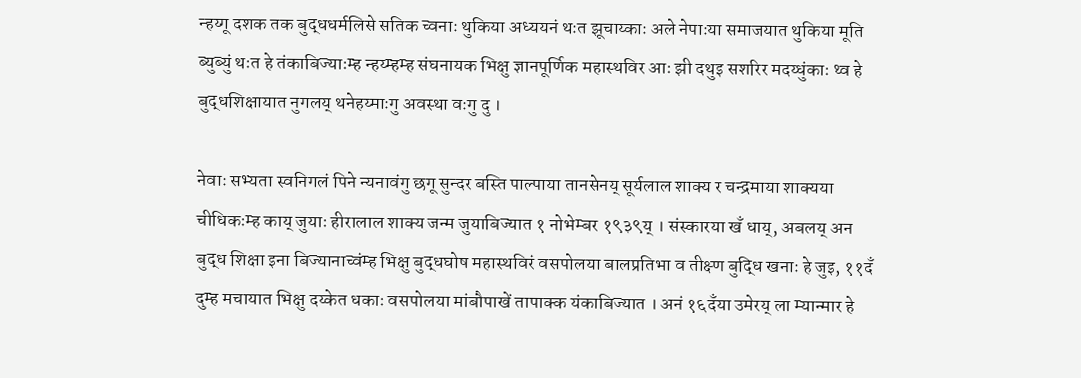न्हय्गू दशक तक बुद्धधर्मलिसे सतिक च्वनाः थुकिया अध्ययनं थःत झूचाय्काः अले नेपाःया समाजयात थुकिया मूति ब्युब्युं थःत हे तंकाबिज्याःम्ह न्हय्म्हम्ह संघनायक भिक्षु ज्ञानपूर्णिक महास्थविर आः झी दथुइ सशरिर मदय्धुंकाः थ्व हे बुद्धशिक्षायात नुगलय् थनेहय्माःगु अवस्था वःगु दु ।

नेवाः सभ्यता स्वनिगलं पिने न्यनावंगु छगू सुन्दर बस्ति पाल्पाया तानसेनय् सूर्यलाल शाक्य र चन्द्रमाया शाक्यया चीधिकःम्ह काय् जुयाः हीरालाल शाक्य जन्म जुयाबिज्यात १ नोभेम्बर १९३९य् । संस्कारया खँ धाय्, अबलय् अन बुद्ध शिक्षा इना बिज्यानाच्वंम्ह भिक्षु बुद्धघोष महास्थविरं वसपोलया बालप्रतिभा व तीक्ष्ण बुद्धि खनाः हे जुइ, ११दँ दुम्ह मचायात भिक्षु दय्केत धकाः वसपोलया मांबौपाखें तापाक्क यंकाबिज्यात । अनं १६दँया उमेरय् ला म्यान्मार हे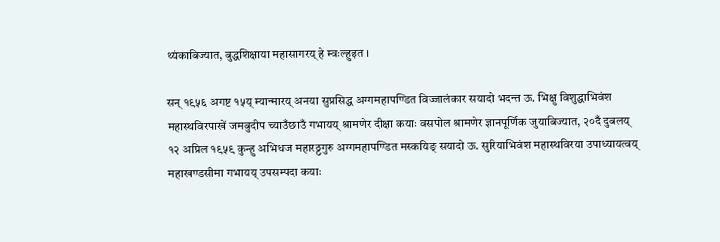थ्यंकाबिज्यात, बुद्धशिक्षाया महासागरय् हे म्वःल्हुइत ।

सन् १९५६ अगष्ट १५य् म्यान्मारय् अनया सुप्रसिद्ध अग्गमहापण्डित विज्जालंकार सयादो भदन्त ऊ. भिक्षु विशुद्धाभिवंश महास्थविरपाखें जमबुदीप च्याउँछाउँ गभायय् श्रामणेर दीक्षा कयाः वसपोल श्रामणेर ज्ञानपूर्णिक जुयाबिज्यात, २०दँ दुबलय् १२ अप्रिल १९५९ कुन्हु अभिधज महारठ्ठगुरु अग्गमहापण्डित मस्कयिङ् सयादो ऊ. सुरियाभिवंश महास्थविरया उपाध्यायत्वय् महाखण्डसीमा गभायय् उपसम्पदा कयाः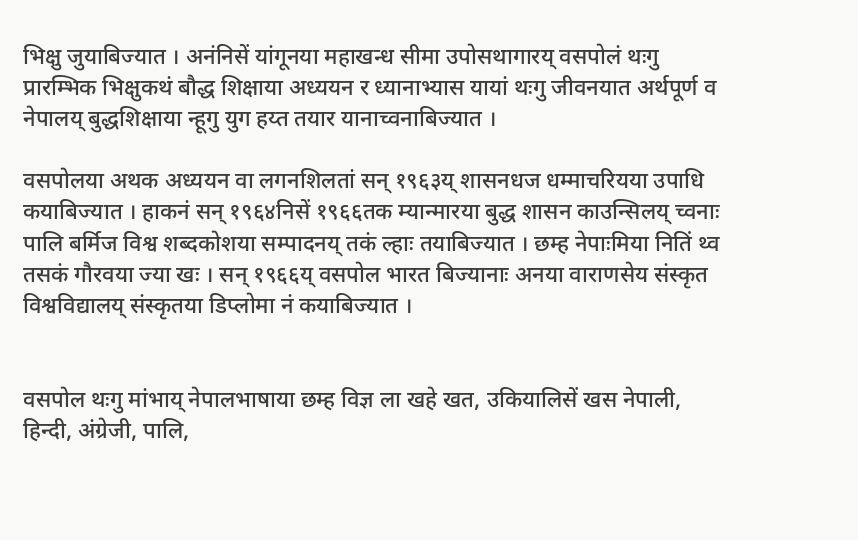भिक्षु जुयाबिज्यात । अनंनिसें यांगूनया महाखन्ध सीमा उपोसथागारय् वसपोलं थःगु प्रारम्भिक भिक्षुकथं बौद्ध शिक्षाया अध्ययन र ध्यानाभ्यास यायां थःगु जीवनयात अर्थपूर्ण व नेपालय् बुद्धशिक्षाया न्हूगु युग हय्त तयार यानाच्वनाबिज्यात ।

वसपोलया अथक अध्ययन वा लगनशिलतां सन् १९६३य् शासनधज धम्माचरियया उपाधि कयाबिज्यात । हाकनं सन् १९६४निसें १९६६तक म्यान्मारया बुद्ध शासन काउन्सिलय् च्वनाः पालि बर्मिज विश्व शब्दकोशया सम्पादनय् तकं ल्हाः तयाबिज्यात । छम्ह नेपाःमिया नितिं थ्व तसकं गौरवया ज्या खः । सन् १९६६य् वसपोल भारत बिज्यानाः अनया वाराणसेय संस्कृत विश्वविद्यालय् संस्कृतया डिप्लोमा नं कयाबिज्यात ।


वसपोल थःगु मांभाय् नेपालभाषाया छम्ह विज्ञ ला खहे खत, उकियालिसें खस नेपाली, हिन्दी, अंग्रेजी, पालि,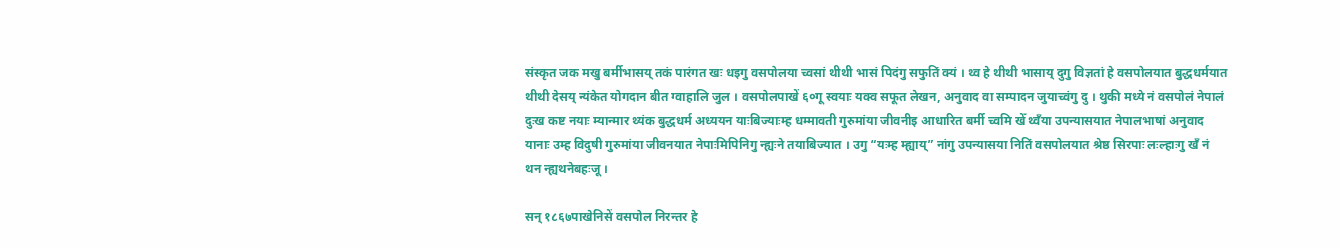संस्कृत जक मखु बर्मीभासय् तकं पारंगत खः धइगु वसपोलया च्वसां थीथी भासं पिदंगु सफुतिं क्यं । थ्व हे थीथी भासाय् दुगु विज्ञतां हे वसपोलयात बुद्धधर्मयात थीथी देसय् न्यंकेत योगदान बीत ग्वाहालि जुल । वसपोलपाखें ६०गू स्वयाः यक्व सफूत लेखन, अनुवाद वा सम्पादन जुयाच्वंगु दु । थुकी मध्ये नं वसपोलं नेपालं दुःख कष्ट नयाः म्यान्मार थ्यंक बुद्धधर्म अध्ययन याःबिज्याःम्ह धम्मावती गुरुमांया जीवनीइ आधारित बर्मी च्वमि खेँ थ्वँया उपन्यासयात नेपालभाषां अनुवाद यानाः उम्ह विदुषी गुरुमांया जीवनयात नेपाःमिपिनिगु न्ह्यःने तयाबिज्यात । उगु “यःम्ह म्ह्याय्” नांगु उपन्यासया नितिं वसपोलयात श्रेष्ठ सिरपाः लःल्हाःगु खँ नं थन न्ह्यथनेबहःजू ।

सन् १८६७पाखेनिसें वसपोल निरन्तर हे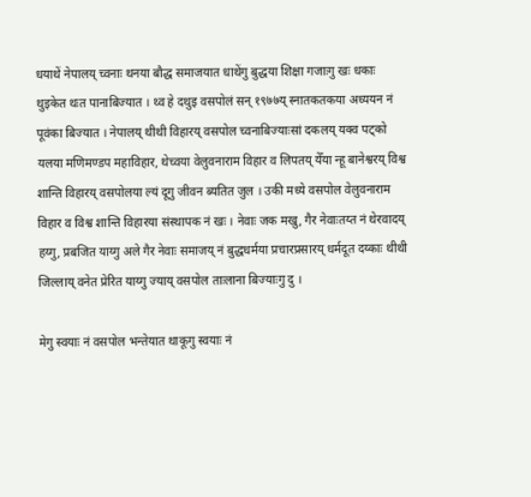धयाथें नेपालय् च्वनाः थनया बौद्ध समाजयात धाथेंगु बुद्धया शिक्षा गजाःगु खः धकाः थुइकेत थःत पानाबिज्यात । थ्व हे दथुइ वसपोलं सन् १९७७य् स्नातकतकया अध्ययन नं पूवंका बिज्यात । नेपालय् थीथी विहारय् वसपोल च्वनाबिज्याःसां दकलय् यक्व पट्को यलया मणिमण्डप महाविहार, थेच्वया वेलुवनाराम विहार व लिपतय् येँया न्हू बानेश्वरय् विश्व शान्ति विहारय् वसपोलया ल्यं दूगु जीवन ब्यतित जुल । उकी मध्ये वसपोल वेलुवनाराम विहार व विश्व शान्ति विहारया संस्थापक नं खः । नेवाः जक मखु, गैर नेवाःतय्त नं थेरवादय् हय्गु, प्रबजित याय्गु अले गैर नेवाः समाजय् नं बुद्धधर्मया प्रचारप्रसारय् धर्मदूत दय्काः थीथी जिल्लाय् वनेत प्रेरित याय्गु ज्याय् वसपोल ताःलाना बिज्याःगु दु ।

मेगु स्वयाः नं वसपोल भन्तेयात थाकूगु स्वयाः नं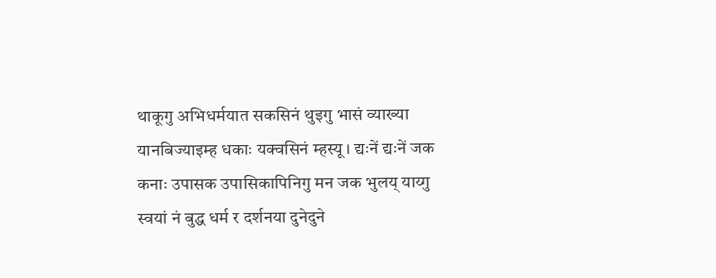थाकूगु अभिधर्मयात सकसिनं थुइगु भासं व्याख्या यानबिज्याइम्ह धकाः यक्वसिनं म्हस्यू । द्यःनें द्यःनें जक कनाः उपासक उपासिकापिनिगु मन जक भुलय् याय्गु स्वयां नं बुद्ध धर्म र दर्शनया दुनेदुने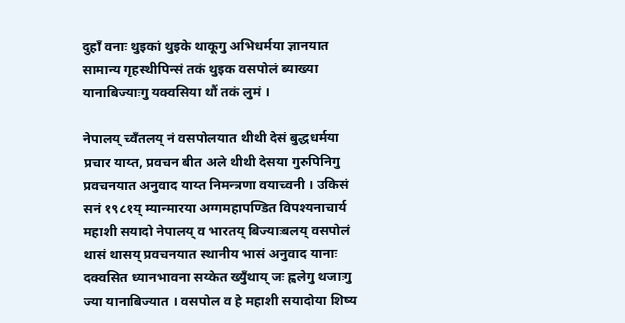दुहाँ वनाः थुइकां थुइके थाकूगु अभिधर्मया ज्ञानयात सामान्य गृहस्थीपिन्सं तकं थुइक वसपोलं ब्याख्या यानाबिज्याःगु यक्वसिया थौं तकं लुमं ।

नेपालय् च्वँतलय् नं वसपोलयात थीथी देसं बुद्धधर्मया प्रचार याय्त, प्रवचन बीत अले थीथी देसया गुरुपिनिगु प्रवचनयात अनुवाद याय्त निमन्त्रणा वयाच्वनी । उकिसं सनं १९८१य् म्यान्मारया अग्गमहापण्डित विपश्यनाचार्य महाशी सयादो नेपालय् व भारतय् बिज्याःबलय् वसपोलं थासं थासय् प्रवचनयात स्थानीय भासं अनुवाद यानाः दक्वसित ध्यानभावना सय्केत ख्युँथाय् जः ह्वलेगु थजाःगु ज्या यानाबिज्यात । वसपोल व हे महाशी सयादोया शिष्य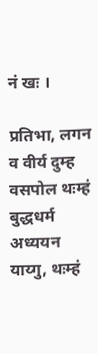नं खः ।

प्रतिभा, लगन व वीर्य दुम्ह वसपोल थःम्हं बुद्धधर्म अध्ययन याय्गु, थःम्हं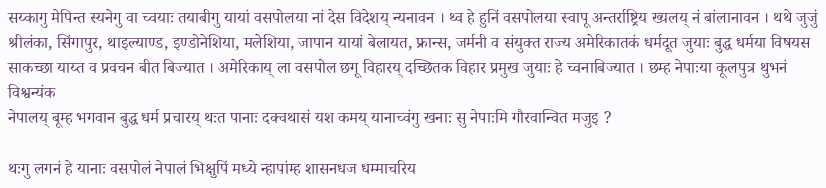सय्कागु मेपिन्त स्यनेगु वा च्वयाः तयाबीगु यायां वसपोलया नां देस विदेशय् न्यनावन । थ्व हे हुनिं वसपोलया स्वापू अन्तर्राष्ट्रिय ख्यलय् नं बांलानावन । थथे जुजुं श्रीलंका, सिंगापुर, थाइल्याण्ड, इण्डोनेशिया, मलेशिया, जापान यायां बेलायत, फ्रान्स, जर्मनी व संयुक्त राज्य अमेरिकातकं धर्मदूत जुयाः बुद्ध धर्मया विषयस साकच्छा याय्त व प्रवचन बीत बिज्यात । अमेरिकाय् ला वसपोल छगू विहारय् दच्छितक विहार प्रमुख जुयाः हे च्वनाबिज्यात । छम्ह नेपाःया कूलपुत्र थुभनं विश्वन्यंक
नेपालय् बूम्ह भगवान बुद्ध धर्म प्रचारय् थःत पानाः दक्वथासं यश कमय् यानाच्वंगु खनाः सु नेपाःमि गौरवान्वित मजुइ ?

थःगु लगनं हे यानाः वसपोलं नेपालं भिक्षुपिं मध्ये न्हापांम्ह शासनधज धम्माचरिय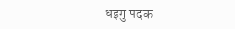धइगु पदक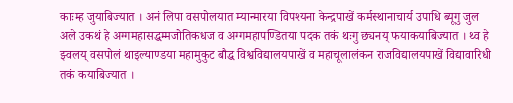काःम्ह जुयाबिज्यात । अनं लिपा वसपोलयात म्यान्मारया विपश्यना केन्द्रपाखें कर्मस्थानाचार्य उपाधि ब्यूगु जुल अले उकथं हे अग्गमहासद्धम्मजोतिकधज व अग्गमहापण्डितया पदक तकं थःगु छ्यनय् फयाकयाबिज्यात । थ्व हे झ्वलय् वसपोलं थाइल्याण्डया महामुकुट बौद्ध विश्वविद्यालयपाखें व महाचूलालंकन राजविद्यालयपाखें विद्यावारिधी तकं कयाबिज्यात ।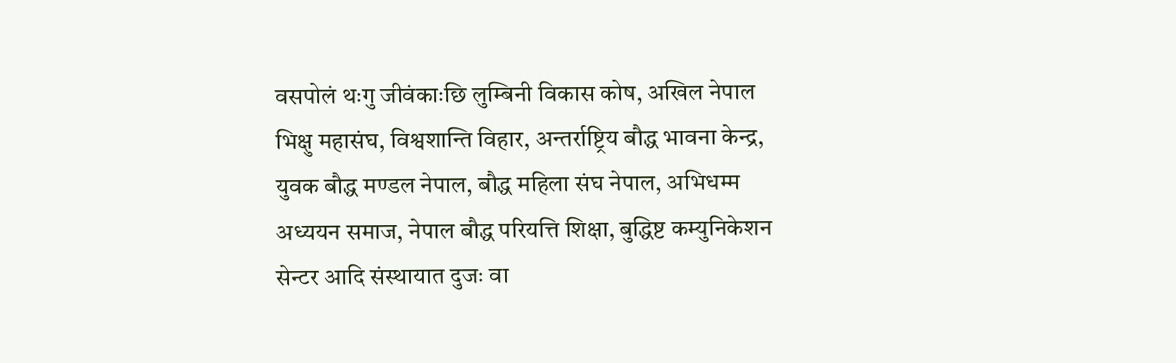वसपोलं थःगु जीवंकाःछि लुम्बिनी विकास कोष, अखिल नेपाल भिक्षु महासंघ, विश्वशान्ति विहार, अन्तर्राष्ट्रिय बौद्ध भावना केन्द्र, युवक बौद्ध मण्डल नेपाल, बौद्ध महिला संघ नेपाल, अभिधम्म अध्ययन समाज, नेपाल बौद्ध परियत्ति शिक्षा, बुद्धिष्ट कम्युनिकेशन सेन्टर आदि संस्थायात दुजः वा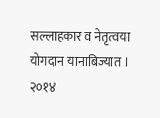सल्लाहकार व नेतृत्वया योगदान यानाबिज्यात । २०१४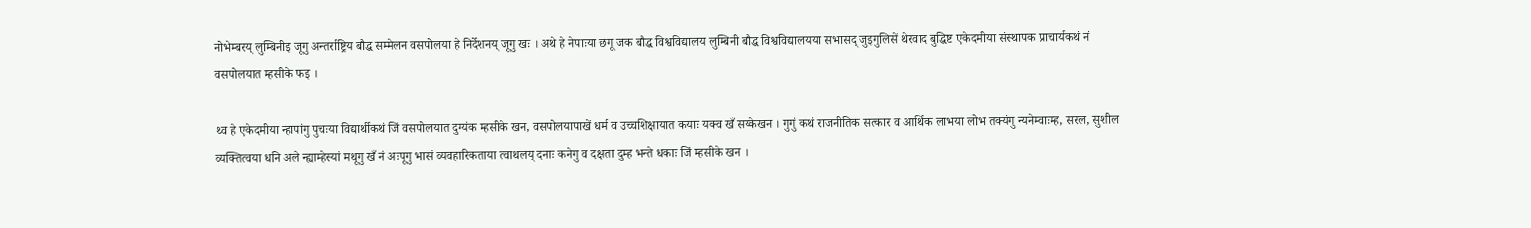नोभेम्बरय् लुम्बिनीइ जूगु अन्तर्राष्ट्रिय बौद्ध सम्मेलन वसपोलया हे निर्देशनय् जूगु खः । अथे हे नेपाःया छगू जक बौद्ध विश्वविद्यालय लुम्बिनी बौद्ध विश्वविद्यालयया सभासद् जुइगुलिसें थेरवाद बुद्धिष्ट एकेदमीया संस्थापक प्राचार्यकथं नं वसपोलयात म्हसीके फइ ।

थ्व हे एकेदमीया न्हापांगु पुचःया विद्यार्थीकथं जिं वसपोलयात दुग्यंक म्हसीके खन, वसपोलयापाखें धर्म व उच्चशिक्षायात कयाः यक्व खँ सय्केखन । गुगुं कथं राजनीतिक सत्कार व आर्थिक लाभया लोभ तक्यंगु न्यनेम्वाःम्ह, सरल, सुशील व्यक्तित्वया धनि अले न्ह्याम्हेस्यां मथूगु खँ नं अःपूगु भासं व्यवहारिकताया त्वाथलय् दनाः कनेगु व दक्षता दुम्ह भन्ते धकाः जिं म्हसीके खन ।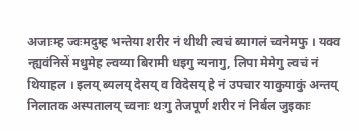अजाःम्ह ज्वःमदुम्ह भन्तेया शरीर नं थीथी ल्वचं ब्यागलं च्वनेमफु । यक्व न्ह्यवंनिसें मधुमेह ल्वय्या बिरामी धइगु न्यनागु, लिपा मेमेगु ल्वचं नं थियाहल । इलय् ब्यलय् देसय् व विदेसय् हे नं उपचार याकुयाकुं अन्तय् निलातक अस्पतालय् च्वनाः थःगु तेजपूर्ण शरीर नं निर्बल जुइकाः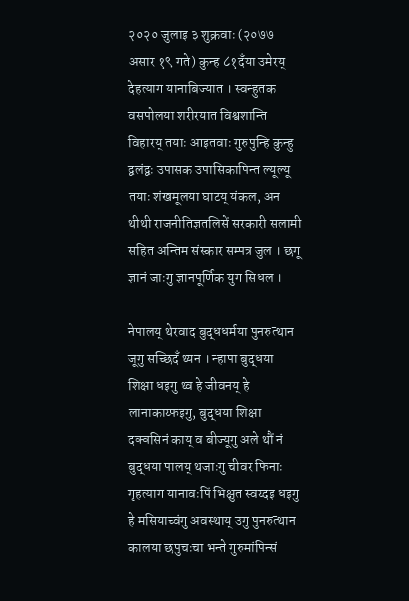२०२० जुलाइ ३ शुक्रवाः (२०७७ असार १९ गते) कुन्ह ८१दँया उमेरय् देहत्याग यानाबिज्यात । स्वन्हुतक वसपोलया शरीरयात विश्वशान्ति विहारय् तयाः आइतवाः गुरुपुन्हि कुन्हु द्वलंद्वः उपासक उपासिकापिन्त ल्यूल्यू तयाः शंखमूलया घाटय् यंकल, अन थीथी राजनीतिज्ञतलिसें सरकारी सलामी सहित अन्तिम संस्कार सम्पत्र जुल । छगू ज्ञानं जाःगु ज्ञानपूर्णिक युग सिधल ।

नेपालय् थेरवाद बुद्धधर्मया पुनरुत्थान जूगु सच्छिदँ थ्यन । न्हापा बुद्धया शिक्षा धइगु थ्व हे जीवनय् हे लानाकाय्फइगु, बुद्धया शिक्षा दक्वसिनं काय् व बीज्यूगु अले थौं नं बुद्धया पालय् थजाःगु चीवर फिनाः गृहत्याग यानावःपिं भिक्षुत स्वय्दइ धइगु हे मसियाच्वंगु अवस्थाय् उगु पुनरुत्थान कालया छपुचःचा भन्ते गुरुमांपिन्सं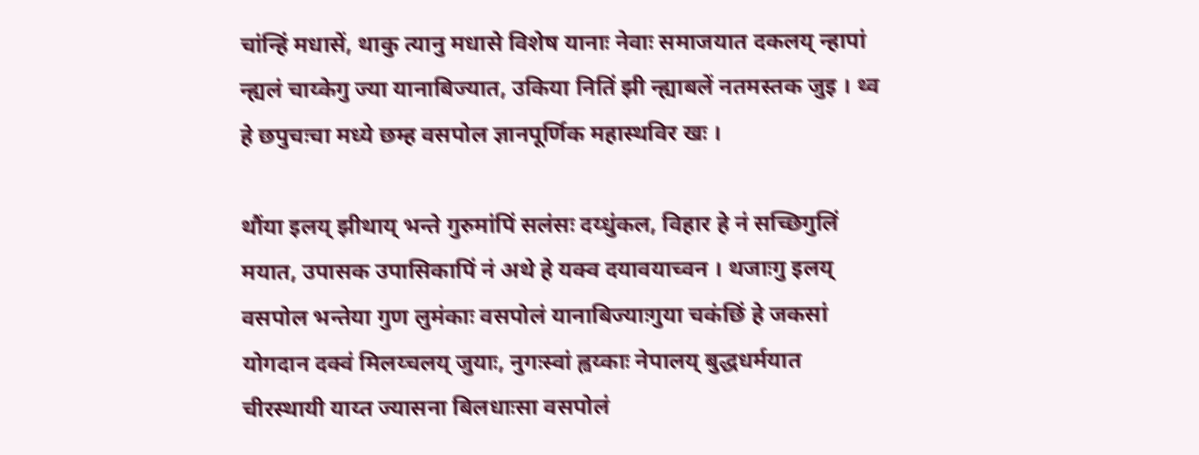चांन्हिं मधासें, थाकु त्यानु मधासे विशेष यानाः नेवाः समाजयात दकलय् न्हापां न्ह्यलं चाय्केगु ज्या यानाबिज्यात, उकिया नितिं झी न्ह्याबलें नतमस्तक जुइ । थ्व हे छपुचःचा मध्ये छम्ह वसपोल ज्ञानपूर्णिक महास्थविर खः ।

थौंया इलय् झीथाय् भन्ते गुरुमांपिं सलंसः दय्धुंकल, विहार हे नं सच्छिगुलिं मयात, उपासक उपासिकापिं नं अथे हे यक्व दयावयाच्वन । थजाःगु इलय् वसपोल भन्तेया गुण लुमंकाः वसपोलं यानाबिज्याःगुया चकंछिं हे जकसां योगदान दक्वं मिलय्चलय् जुयाः, नुगःस्वां ह्वय्काः नेपालय् बुद्धधर्मयात चीरस्थायी याय्त ज्यासना बिलधाःसा वसपोलं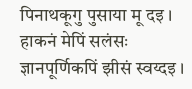पिनाथकूगु पुसाया मू दइ । हाकनं मेपिं सलंसः ज्ञानपूर्णिकपिं झीसं स्वय्दइ ।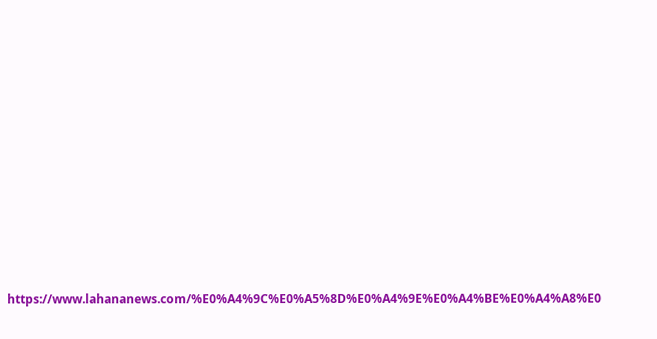https://www.lahananews.com/%E0%A4%9C%E0%A5%8D%E0%A4%9E%E0%A4%BE%E0%A4%A8%E0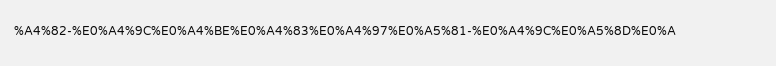%A4%82-%E0%A4%9C%E0%A4%BE%E0%A4%83%E0%A4%97%E0%A5%81-%E0%A4%9C%E0%A5%8D%E0%A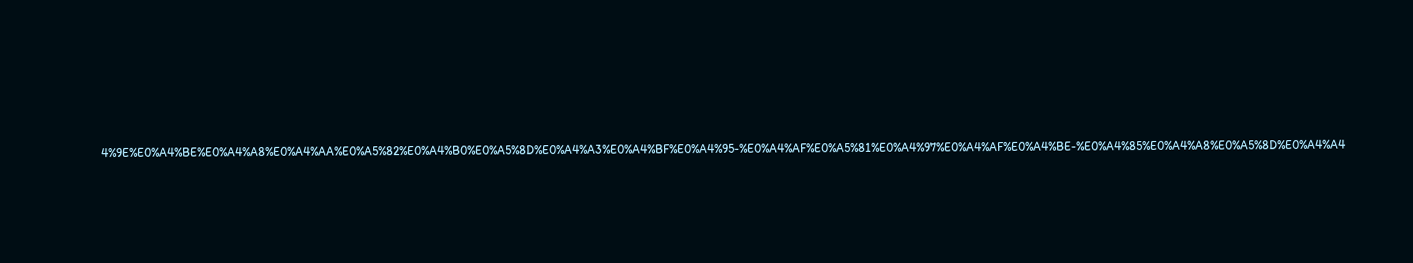4%9E%E0%A4%BE%E0%A4%A8%E0%A4%AA%E0%A5%82%E0%A4%B0%E0%A5%8D%E0%A4%A3%E0%A4%BF%E0%A4%95-%E0%A4%AF%E0%A5%81%E0%A4%97%E0%A4%AF%E0%A4%BE-%E0%A4%85%E0%A4%A8%E0%A5%8D%E0%A4%A4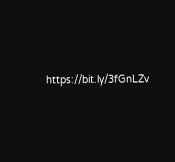https://bit.ly/3fGnLZv